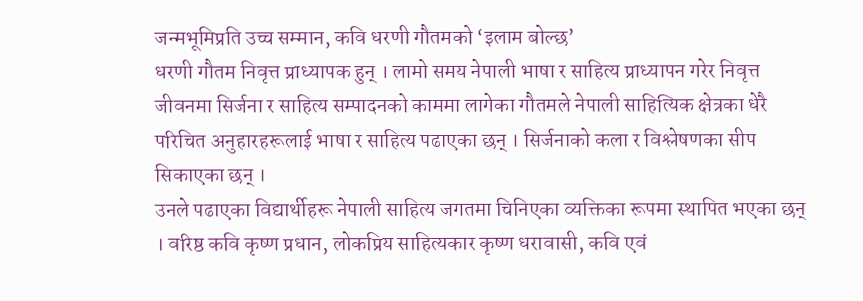जन्मभूमिप्रति उच्च सम्मान, कवि धरणी गौतमको ‘इलाम बोल्छ’
धरणी गौतम निवृत्त प्राध्यापक हुन् । लामो समय नेपाली भाषा र साहित्य प्राध्यापन गरेर निवृत्त जीवनमा सिर्जना र साहित्य सम्पादनको काममा लागेका गौतमले नेपाली साहित्यिक क्षेत्रका धेरै परिचित अनुहारहरूलाई भाषा र साहित्य पढाएका छन् । सिर्जनाको कला र विश्लेषणका सीप सिकाएका छन् ।
उनले पढाएका विद्यार्थीहरू नेपाली साहित्य जगतमा चिनिएका व्यक्तिका रूपमा स्थापित भएका छन् । वरिष्ठ कवि कृष्ण प्रधान, लोकप्रिय साहित्यकार कृष्ण धरावासी, कवि एवं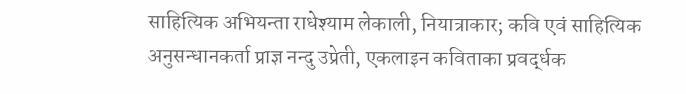साहित्यिक अभियन्ता राधेश्याम लेकाली, नियात्राकार; कवि एवं साहित्यिक अनुसन्धानकर्ता प्राज्ञ नन्दु उप्रेती, एकलाइन कविताका प्रवर्द्धक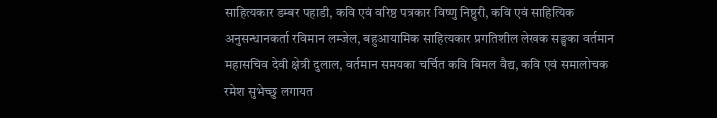साहित्यकार डम्बर पहाडी, कवि एवं वरिष्ठ पत्रकार विष्णु निष्ठुरी, कवि एवं साहित्यिक अनुसन्धानकर्ता रविमान लम्जेल, बहुआयामिक साहित्यकार प्रगतिशील लेखक सङ्घका वर्तमान महासचिव देवी क्षेत्री दुलाल, वर्तमान समयका चर्चित कवि बिमल वैद्य, कवि एवं समालोचक रमेश सुभेच्छु लगायत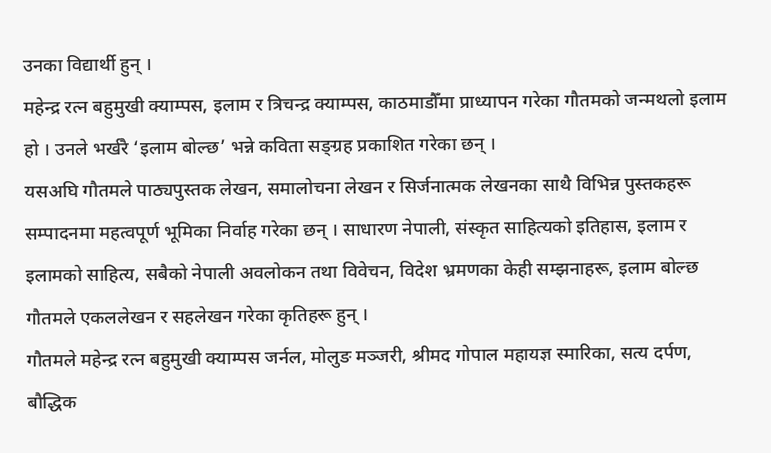उनका विद्यार्थी हुन् ।
महेन्द्र रत्न बहुमुखी क्याम्पस, इलाम र त्रिचन्द्र क्याम्पस, काठमाडौँमा प्राध्यापन गरेका गौतमको जन्मथलो इलाम हो । उनले भर्खरै ‘इलाम बोल्छ’ भन्ने कविता सङ्ग्रह प्रकाशित गरेका छन् ।
यसअघि गौतमले पाठ्यपुस्तक लेखन, समालोचना लेखन र सिर्जनात्मक लेखनका साथै विभिन्न पुस्तकहरू सम्पादनमा महत्वपूर्ण भूमिका निर्वाह गरेका छन् । साधारण नेपाली, संस्कृत साहित्यको इतिहास, इलाम र इलामको साहित्य, सबैको नेपाली अवलोकन तथा विवेचन, विदेश भ्रमणका केही सम्झनाहरू, इलाम बोल्छ गौतमले एकललेखन र सहलेखन गरेका कृतिहरू हुन् ।
गौतमले महेन्द्र रत्न बहुमुखी क्याम्पस जर्नल, मोलुङ मञ्जरी, श्रीमद गोपाल महायज्ञ स्मारिका, सत्य दर्पण, बौद्धिक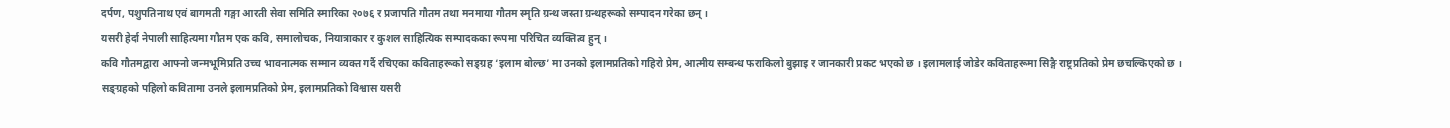दर्पण, पशुपतिनाथ एवं बागमती गङ्गा आरती सेवा समिति स्मारिका २०७६ र प्रजापति गौतम तथा मनमाया गौतम स्मृति ग्रन्थ जस्ता ग्रन्थहरूको सम्पादन गरेका छन् ।
यसरी हेर्दा नेपाली साहित्यमा गौतम एक कवि, समालोचक, नियात्राकार र कुशल साहित्यिक सम्पादकका रूपमा परिचित व्यक्तित्व हुन् ।
कवि गौतमद्वारा आफ्नो जन्मभूमिप्रति उच्च भावनात्मक सम्मान व्यक्त गर्दै रचिएका कविताहरूको सङ्ग्रह ‘इलाम बोल्छ’ मा उनको इलामप्रतिको गहिरो प्रेम, आत्मीय सम्बन्ध फराकिलो बुझाइ र जानकारी प्रकट भएको छ । इलामलाई जोडेर कविताहरूमा सिङ्गै राष्ट्रप्रतिको प्रेम छचल्किएको छ ।
सङ्ग्रहको पहिलो कवितामा उनले इलामप्रतिको प्रेम, इलामप्रतिको विश्वास यसरी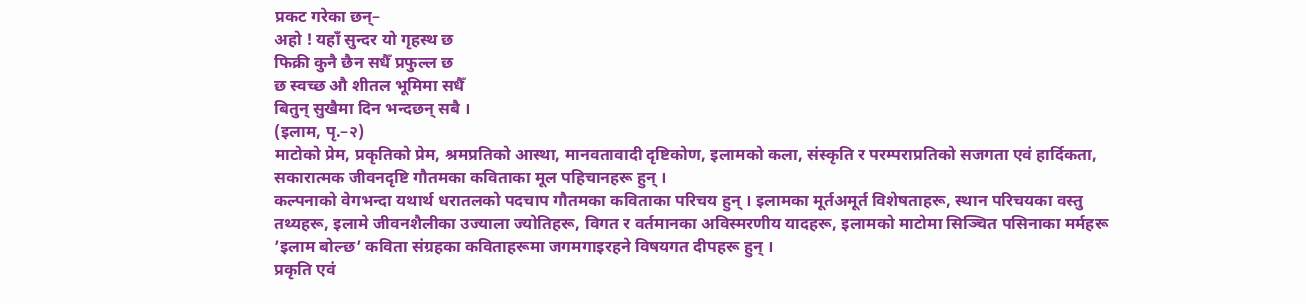प्रकट गरेका छन्–
अहो ! यहाँ सुन्दर यो गृहस्थ छ
फिक्री कुनै छैन सधैँ प्रफुल्ल छ
छ स्वच्छ औ शीतल भूमिमा सधैँ
बितुन् सुखैमा दिन भन्दछन् सबै ।
(इलाम, पृ.–२)
माटोको प्रेम, प्रकृतिको प्रेम, श्रमप्रतिको आस्था, मानवतावादी दृष्टिकोण, इलामको कला, संस्कृति र परम्पराप्रतिको सजगता एवं हार्दिकता, सकारात्मक जीवनदृष्टि गौतमका कविताका मूल पहिचानहरू हुन् ।
कल्पनाको वेगभन्दा यथार्थ धरातलको पदचाप गौतमका कविताका परिचय हुन् । इलामका मूर्तअमूर्त विशेषताहरू, स्थान परिचयका वस्तु तथ्यहरू, इलामे जीवनशैलीका उज्याला ज्योतिहरू, विगत र वर्तमानका अविस्मरणीय यादहरू, इलामको माटोमा सिञ्चित पसिनाका मर्महरू ’इलाम बोल्छ’ कविता संग्रहका कविताहरूमा जगमगाइरहने विषयगत दीपहरू हुन् ।
प्रकृति एवं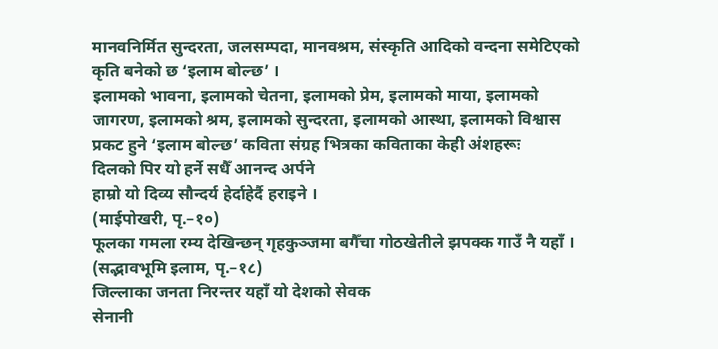मानवनिर्मित सुन्दरता, जलसम्पदा, मानवश्रम, संस्कृति आदिको वन्दना समेटिएको कृति बनेको छ ‘इलाम बोल्छ’ ।
इलामको भावना, इलामको चेतना, इलामको प्रेम, इलामको माया, इलामको जागरण, इलामको श्रम, इलामको सुन्दरता, इलामको आस्था, इलामको विश्वास प्रकट हुने ‘इलाम बोल्छ’ कविता संग्रह भित्रका कविताका केही अंशहरूः
दिलको पिर यो हर्ने सधैँ आनन्द अर्पने
हाम्रो यो दिव्य सौन्दर्य हेर्दाहेर्दै हराइने ।
(माईपोखरी, पृ.–१०)
फूलका गमला रम्य देखिन्छन् गृहकुञ्जमा बगैँचा गोठखेतीले झपक्क गाउँ नै यहाँ ।
(सद्भावभूमि इलाम, पृ.–१८)
जिल्लाका जनता निरन्तर यहाँ यो देशको सेवक
सेनानी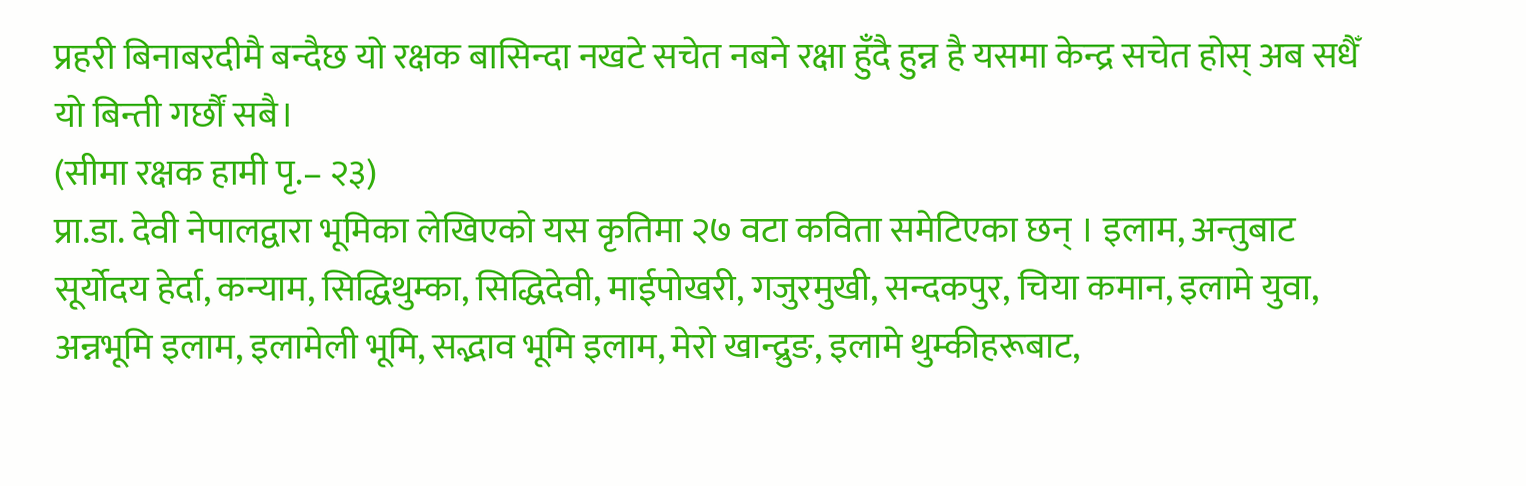प्रहरी बिनाबरदीमै बन्दैछ यो रक्षक बासिन्दा नखटे सचेत नबने रक्षा हुँदै हुन्न है यसमा केन्द्र सचेत होस् अब सधैँ यो बिन्ती गर्छौं सबै।
(सीमा रक्षक हामी पृ.– २३)
प्रा.डा. देवी नेपालद्वारा भूमिका लेखिएको यस कृतिमा २७ वटा कविता समेटिएका छन् । इलाम, अन्तुबाट सूर्योदय हेर्दा, कन्याम, सिद्धिथुम्का, सिद्धिदेवी, माईपोखरी, गजुरमुखी, सन्दकपुर, चिया कमान, इलामे युवा, अन्नभूमि इलाम, इलामेली भूमि, सद्भाव भूमि इलाम, मेरो खान्द्रुङ, इलामे थुम्कीहरूबाट,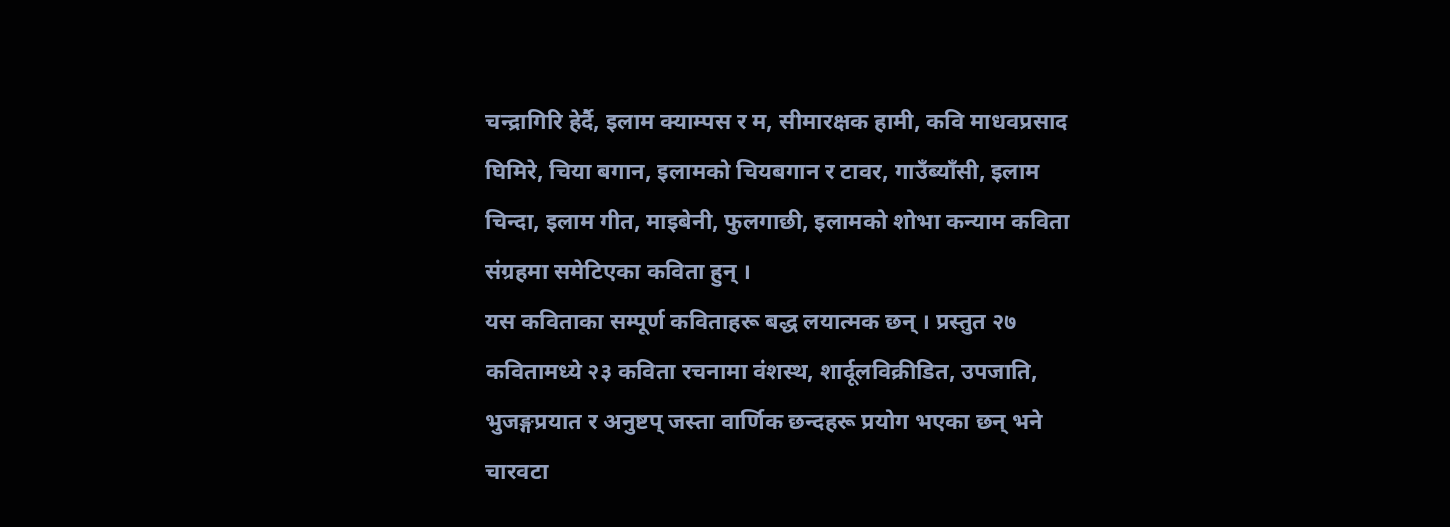चन्द्रागिरि हेर्दै, इलाम क्याम्पस र म, सीमारक्षक हामी, कवि माधवप्रसाद घिमिरे, चिया बगान, इलामको चियबगान र टावर, गाउँब्याँसी, इलाम चिन्दा, इलाम गीत, माइबेनी, फुलगाछी, इलामको शोभा कन्याम कविता संग्रहमा समेटिएका कविता हुन् ।
यस कविताका सम्पूर्ण कविताहरू बद्ध लयात्मक छन् । प्रस्तुत २७ कवितामध्ये २३ कविता रचनामा वंशस्थ, शार्दूलविक्रीडित, उपजाति, भुजङ्गप्रयात र अनुष्टप् जस्ता वार्णिक छन्दहरू प्रयोग भएका छन् भने चारवटा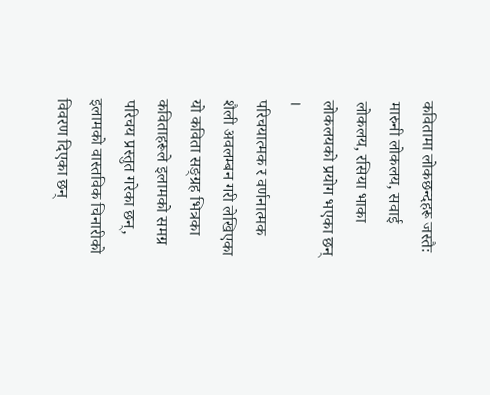कवितामा लोकछन्दहरू जस्तैः मारुनी लोकलय, सवाई लोकलय, रसिया भाका लोकलयको प्रयोग भएका छन् ।
परिचयात्मक र वर्णनात्मक शैली अवलम्बन गरी लेखिएका यो कविता सङ्ग्रह भित्रका कविताहरूले इलामको समग्र परिचय प्रस्तुत गरेका छन्, इलामको वास्तविक चिनारीको विवरण दिएका छन्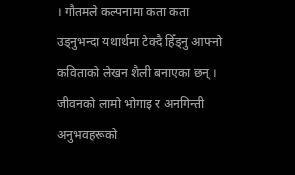। गौतमले कल्पनामा कता कता उड्नुभन्दा यथार्थमा टेक्दै हिँड्नु आफ्नो कविताको लेखन शैली बनाएका छन् ।
जीवनको लामो भोगाइ र अनगिन्ती अनुभवहरूको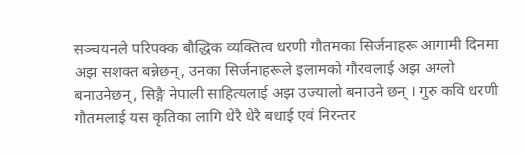सञ्चयनले परिपक्क बौद्धिक व्यक्तित्व धरणी गौतमका सिर्जनाहरू आगामी दिनमा अझ सशक्त बन्नेछन्, उनका सिर्जनाहरूले इलामको गौरवलाई अझ अग्लो बनाउनेछन्, सिङ्गै नेपाली साहित्यलाई अझ उज्यालो बनाउने छन् । गुरु कवि धरणी गौतमलाई यस कृतिका लागि धेरै धेरै बधाई एवं निरन्तर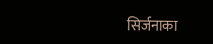सिर्जनाका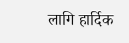लागि हार्दिक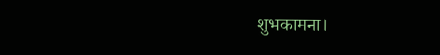शुभकामना।